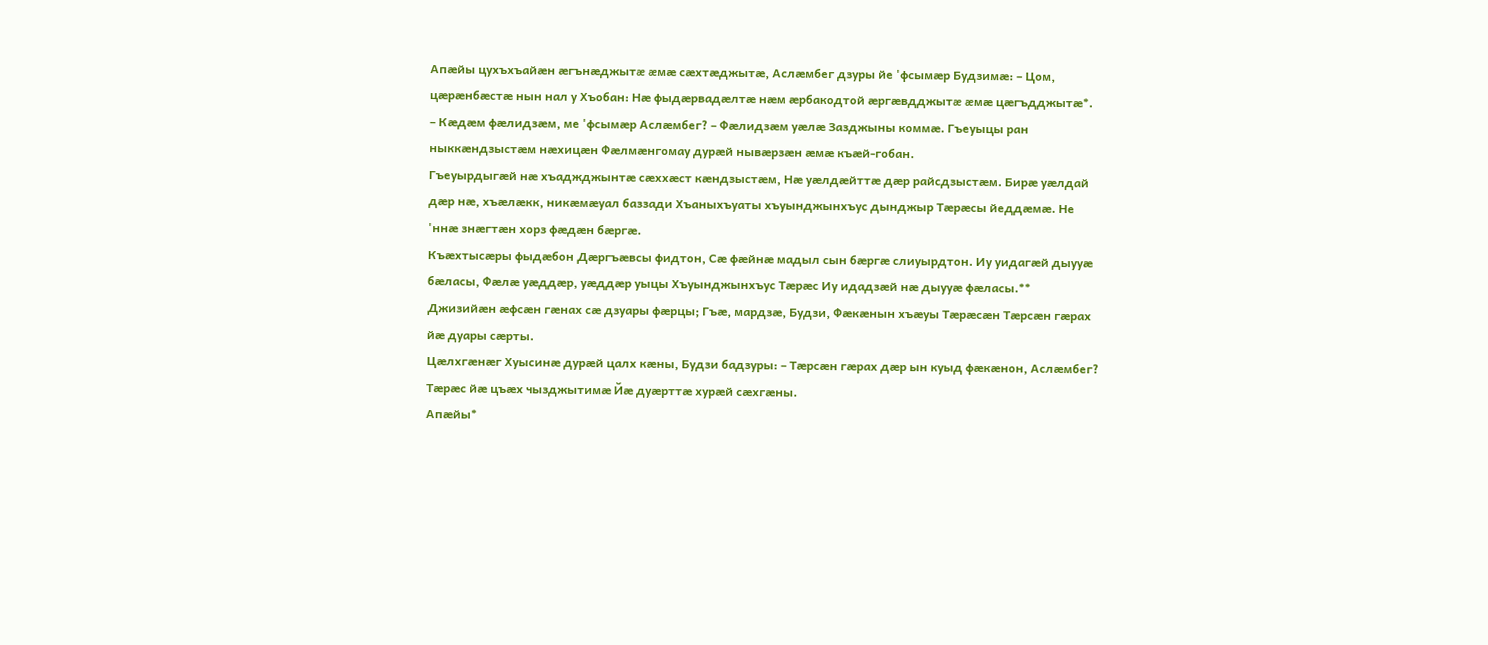Апæйы цухъхъайæн æгънæджытæ æмæ сæхтæджытæ, Аслæмбег дзуры йе 'фсымæр Будзимæ: – Цом, цæрæнбæстæ нын нал у Хъобан: Нæ фыдæрвадæлтæ нæм æрбакодтой æргæвдджытæ æмæ цæгъдджытæ*.
– Кæдæм фæлидзæм, ме 'фсымæр Аслæмбег? – Фæлидзæм уæлæ Зазджыны коммæ. Гъеуыцы ран ныккæндзыстæм нæхицæн Фæлмæнгомау дурæй нывæрзæн æмæ къæй-гобан.
Гъеуырдыгæй нæ хъаджджынтæ сæххæст кæндзыстæм, Нæ уæлдæйттæ дæр райсдзыстæм. Бирæ уæлдай дæр нæ, хъæлæкк, никæмæуал баззади Хъаныхъуаты хъуынджынхъус дынджыр Тæрæсы йеддæмæ. Не 'ннæ знæгтæн хорз фæдæн бæргæ.
Къæхтысæры фыдæбон Дæргъæвсы фидтон, Сæ фæйнæ мадыл сын бæргæ слиуырдтон. Иу уидагæй дыууæ бæласы, Фæлæ уæддæр, уæддæр уыцы Хъуынджынхъус Тæрæс Иу идадзæй нæ дыууæ фæласы.**
Джизийæн æфсæн гæнах сæ дзуары фæрцы; Гъæ, мардзæ, Будзи, Фæкæнын хъæуы Тæрæсæн Тæрсæн гæрах йæ дуары сæрты.
Цæлхгæнæг Хуысинæ дурæй цалх кæны, Будзи бадзуры: – Тæрсæн гæрах дæр ын куыд фæкæнон, Аслæмбег? Тæрæс йæ цъæх чызджытимæ Йæ дуæрттæ хурæй сæхгæны.
Апæйы*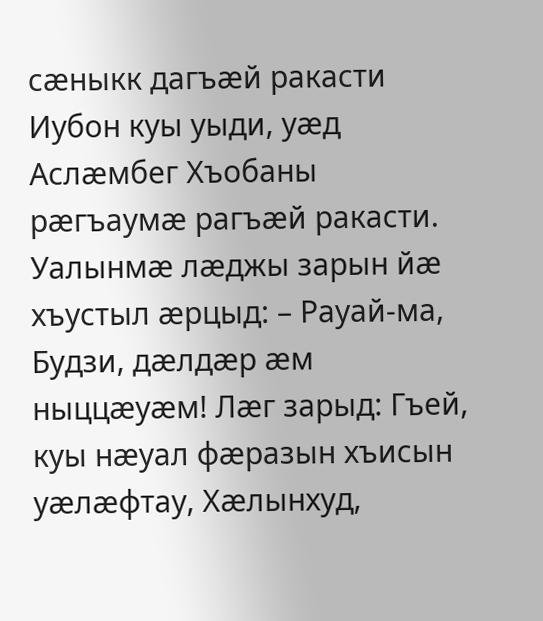сæныкк дагъæй ракасти Иубон куы уыди, уæд Аслæмбег Хъобаны рæгъаумæ рагъæй ракасти. Уалынмæ лæджы зарын йæ хъустыл æрцыд: – Рауай-ма, Будзи, дæлдæр æм ныццæуæм! Лæг зарыд: Гъей, куы нæуал фæразын хъисын уæлæфтау, Хæлынхуд,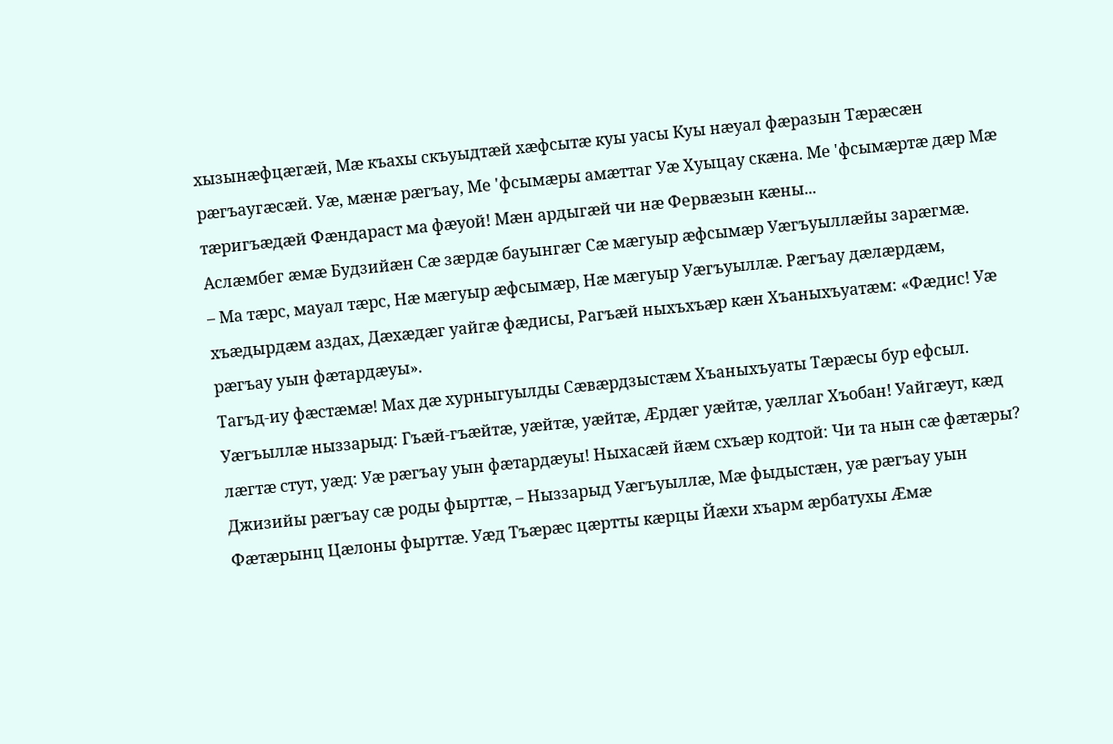хызынæфцæгæй, Мæ къахы скъуыдтæй хæфсытæ куы уасы Куы нæуал фæразын Тæрæсæн рæгъаугæсæй. Уæ, мæнæ рæгъау, Ме 'фсымæры амæттаг Уæ Хуыцау скæна. Ме 'фсымæртæ дæр Мæ тæригъæдæй Фæндараст ма фæуой! Мæн ардыгæй чи нæ Фервæзын кæны...
Аслæмбег æмæ Будзийæн Сæ зæрдæ бауынгæг Сæ мæгуыр æфсымæр Уæгъуыллæйы зарæгмæ.
– Ма тæрс, мауал тæрс, Нæ мæгуыр æфсымæр, Нæ мæгуыр Уæгъуыллæ. Рæгъау дæлæрдæм, хъæдырдæм аздах, Дæхæдæг уайгæ фæдисы, Рагъæй ныхъхъæр кæн Хъаныхъуатæм: «Фæдис! Уæ рæгъау уын фæтардæуы».
Тагъд-иу фæстæмæ! Мах дæ хурныгуылды Сæвæрдзыстæм Хъаныхъуаты Тæрæсы бур ефсыл.
Уæгъыллæ ныззарыд: Гъæй-гъæйтæ, уæйтæ, уæйтæ, Æрдæг уæйтæ, уæллаг Хъобан! Уайгæут, кæд лæгтæ стут, уæд: Уæ рæгъау уын фæтардæуы! Ныхасæй йæм схъæр кодтой: Чи та нын сæ фæтæры?
Джизийы рæгъау сæ роды фырттæ, – Ныззарыд Уæгъуыллæ, Мæ фыдыстæн, уæ рæгъау уын Фæтæрынц Цæлоны фырттæ. Уæд Тъæрæс цæртты кæрцы Йæхи хъарм æрбатухы Æмæ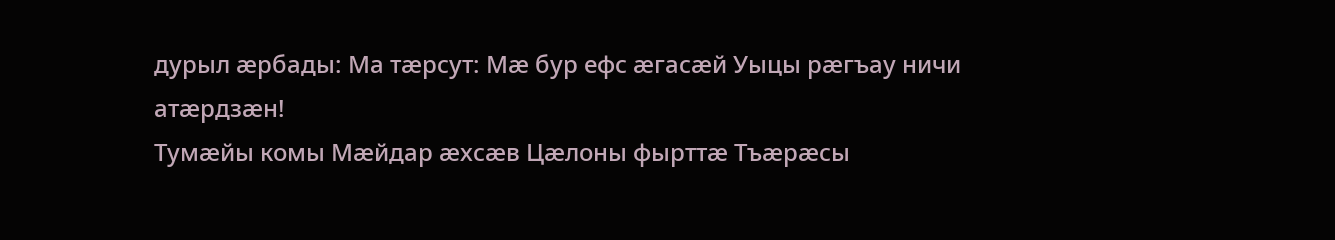дурыл æрбады: Ма тæрсут: Мæ бур ефс æгасæй Уыцы рæгъау ничи атæрдзæн!
Тумæйы комы Мæйдар æхсæв Цæлоны фырттæ Тъæрæсы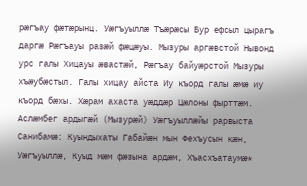рæгъау фæтæрынц. Уæгъуыллæ Тъæрæсы Бур ефсыл цырагъ даргæ Рæгъауы разæй фæцæуы. Мызуры аргæвстой Нывонд урс галы Хицауы æвастæй, Рæгъау байуæрстой Мызуры хъæубæстыл. Галы хицау айста Иу къорд галы æмæ иу къорд бæхы. Хæрам ахаста уæддæр Цæлоны фырттæм.
Аслæмбег ардыгæй (Мызурæй) Уæгъуыллæйы рарвыста Санибамæ: Куындыхаты Габайæн мын Фехъусын кæн, Уæгъуыллæ, Куыд мæм фæзына ардæм, Хъасхъатаумæ*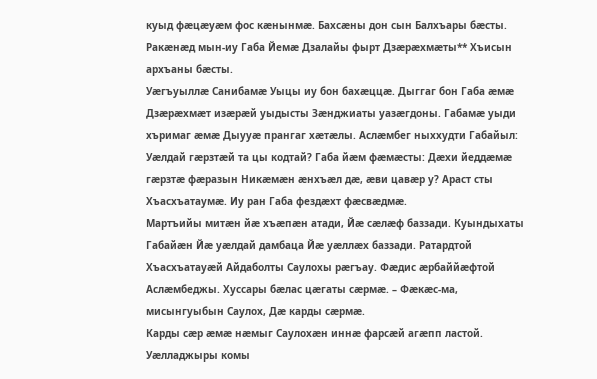куыд фæцæуæм фос кæнынмæ. Бахсæны дон сын Балхъары бæсты. Ракæнæд мын-иу Габа Йемæ Дзалайы фырт Дзæрæхмæты** Хъисын архъаны бæсты.
Уæгъуыллæ Санибамæ Уыцы иу бон бахæццæ. Дыггаг бон Габа æмæ Дзæрæхмæт изæрæй уыдысты Зæнджиаты уазæгдоны. Габамæ уыди хъримаг æмæ Дыууæ прангаг хæтæлы. Аслæмбег ныххудти Габайыл: Уæлдай гæрзтæй та цы кодтай? Габа йæм фæмæсты: Дæхи йеддæмæ гæрзтæ фæразын Никæмæн æнхъæл дæ, æви цавæр у? Араст сты Хъасхъатаумæ. Иу ран Габа фездæхт фæсвæдмæ.
Мартъийы митæн йæ хъæпæн атади, Йæ сæлæф баззади. Куындыхаты Габайæн Йæ уæлдай дамбаца Йæ уæллæх баззади. Ратардтой Хъасхъатауæй Айдаболты Саулохы рæгъау. Фæдис æрбаййæфтой Аслæмбеджы. Хуссары бæлас цæгаты сæрмæ. – Фæкæс-ма, мисынгуыбын Саулох, Дæ карды сæрмæ.
Карды сæр æмæ нæмыг Саулохæн иннæ фарсæй агæпп ластой.
Уæлладжыры комы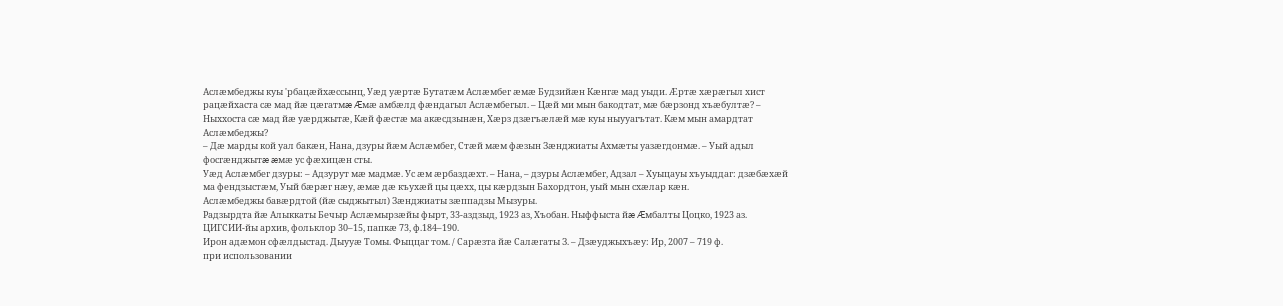Аслæмбеджы куы 'рбацæйхæссынц, Уæд уæртæ Бутатæм Аслæмбег æмæ Будзийæн Кæнгæ мад уыди. Æртæ хæрæгыл хист рацæйхаста сæ мад йæ цæгатмæ Æмæ амбæлд фæндагыл Аслæмбегыл. – Цæй ми мын бакодтат, мæ бæрзонд хъæбултæ? – Ныххоста сæ мад йæ уæрджытæ, Кæй фæстæ ма акæсдзынæн, Хæрз дзæгъæлæй мæ куы ныууагътат. Кæм мын амардтат Аслæмбеджы?
– Дæ марды кой уал бакæн, Нана, дзуры йæм Аслæмбег, Стæй мæм фæзын Зæнджиаты Ахмæты уазæгдонмæ. – Уый адыл фосгæнджытæ æмæ ус фæхицæн сты.
Уæд Аслæмбег дзуры: – Адзурут мæ мадмæ. Ус æм æрбаздæхт. – Нана, – дзуры Аслæмбег, Адзал – Хуыцауы хъуыддаг: дзæбæхæй ма фендзыстæм, Уый бæрæг нæу, æмæ дæ къухæй цы цæхх, цы кæрдзын Бахордтон, уый мын схæлар кæн.
Аслæмбеджы бавæрдтой (йæ сыджытыл) Зæнджиаты зæппадзы Мызуры.
Радзырдта йæ Алыккаты Бечыр Аслæмырзæйы фырт, 33-аздзыд, 1923 аз, Хъобан. Ныффыста йæ Æмбалты Цоцко, 1923 аз. ЦИГСИИ-йы архив, фольклор 30–15, папкæ 73, ф.184–190.
Ирон адæмон сфæлдыстад. Дыууæ Томы. Фыццаг том. / Сарæзта йæ Салæгаты З. – Дзæуджыхъæу: Ир, 2007 – 719 ф.
при использовании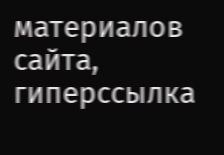материалов сайта, гиперссылка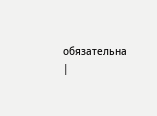обязательна |